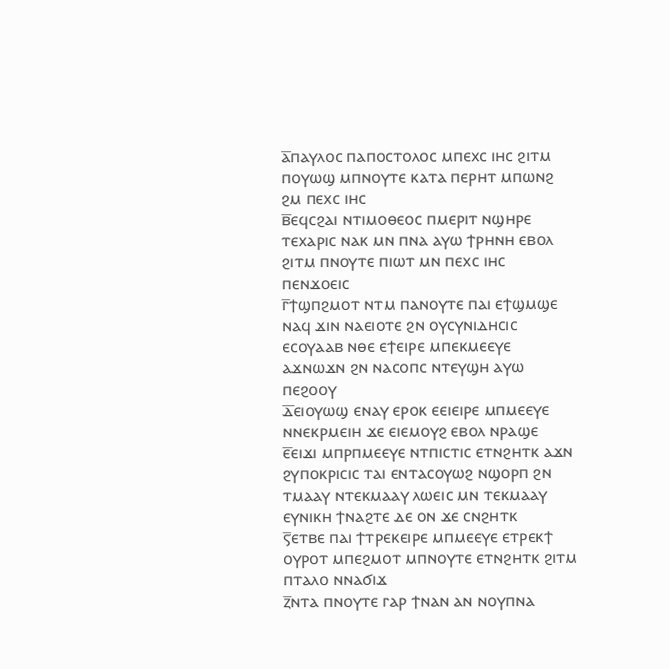ⲁ̅ⲡⲁⲩⲗⲟⲥ ⲡⲁⲡⲟⲥⲧⲟⲗⲟⲥ ⲙⲡⲉⲭⲥ ⲓⲏⲥ ϩⲓⲧⲙ ⲡⲟⲩⲱϣ ⲙⲡⲛⲟⲩⲧⲉ ⲕⲁⲧⲁ ⲡⲉⲣⲏⲧ ⲙⲡⲱⲛϩ ϩⲙ ⲡⲉⲭⲥ ⲓⲏⲥ
ⲃ̅ⲉϥⲥϩⲁⲓ ⲛⲧⲓⲙⲟⲑⲉⲟⲥ ⲡⲙⲉⲣⲓⲧ ⲛϣⲏⲣⲉ ⲧⲉⲭⲁⲣⲓⲥ ⲛⲁⲕ ⲙⲛ ⲡⲛⲁ ⲁⲩⲱ ϯⲣⲏⲛⲏ ⲉⲃⲟⲗ ϩⲓⲧⲙ ⲡⲛⲟⲩⲧⲉ ⲡⲓⲱⲧ ⲙⲛ ⲡⲉⲭⲥ ⲓⲏⲥ ⲡⲉⲛϫⲟⲉⲓⲥ
ⲅ̅ϯϣⲡϩⲙⲟⲧ ⲛⲧⲙ ⲡⲁⲛⲟⲩⲧⲉ ⲡⲁⲓ ⲉϯϣⲙϣⲉ ⲛⲁϥ ϫⲓⲛ ⲛⲁⲉⲓⲟⲧⲉ ϩⲛ ⲟⲩⲥⲩⲛⲓⲇⲏⲥⲓⲥ ⲉⲥⲟⲩⲁⲁⲃ ⲛⲑⲉ ⲉϯⲉⲓⲣⲉ ⲙⲡⲉⲕⲙⲉⲉⲩⲉ ⲁϫⲛⲱϫⲛ ϩⲛ ⲛⲁⲥⲟⲡⲥ ⲛⲧⲉⲩϣⲏ ⲁⲩⲱ ⲡⲉϩⲟⲟⲩ
ⲇ̅ⲉⲓⲟⲩⲱϣ ⲉⲛⲁⲩ ⲉⲣⲟⲕ ⲉⲉⲓⲉⲓⲣⲉ ⲙⲡⲙⲉⲉⲩⲉ ⲛⲛⲉⲕⲣⲙⲉⲓⲏ ϫⲉ ⲉⲓⲉⲙⲟⲩϩ ⲉⲃⲟⲗ ⲛⲣⲁϣⲉ
ⲉ̅ⲉⲓϫⲓ ⲙⲡⲣⲡⲙⲉⲉⲩⲉ ⲛⲧⲡⲓⲥⲧⲓⲥ ⲉⲧⲛϩⲏⲧⲕ ⲁϫⲛ ϩⲩⲡⲟⲕⲣⲓⲥⲓⲥ ⲧⲁⲓ ⲉⲛⲧⲁⲥⲟⲩⲱϩ ⲛϣⲟⲣⲡ ϩⲛ ⲧⲙⲁⲁⲩ ⲛⲧⲉⲕⲙⲁⲁⲩ ⲗⲱⲉⲓⲥ ⲙⲛ ⲧⲉⲕⲙⲁⲁⲩ ⲉⲩⲛⲓⲕⲏ ϯⲛⲁϩⲧⲉ ⲇⲉ ⲟⲛ ϫⲉ ⲥⲛϩⲏⲧⲕ
ⲋ̅ⲉⲧⲃⲉ ⲡⲁⲓ ϯⲧⲣⲉⲕⲉⲓⲣⲉ ⲙⲡⲙⲉⲉⲩⲉ ⲉⲧⲣⲉⲕϯ ⲟⲩⲣⲟⲧ ⲙⲡⲉϩⲙⲟⲧ ⲙⲡⲛⲟⲩⲧⲉ ⲉⲧⲛϩⲏⲧⲕ ϩⲓⲧⲙ ⲡⲧⲁⲗⲟ ⲛⲛⲁϭⲓϫ
ⲍ̅ⲛⲧⲁ ⲡⲛⲟⲩⲧⲉ ⲅⲁⲣ ϯⲛⲁⲛ ⲁⲛ ⲛⲟⲩⲡⲛⲁ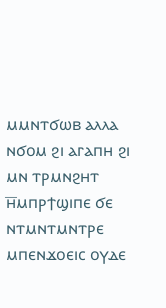ⲙⲙⲛⲧϭⲱⲃ ⲁⲗⲗⲁ ⲛϭⲟⲙ ϩⲓ ⲁⲅⲁⲡⲏ ϩⲓ ⲙⲛ ⲧⲣⲙⲛϩⲏⲧ
ⲏ̅ⲙⲡⲣϯϣⲓⲡⲉ ϭⲉ ⲛⲧⲙⲛⲧⲙⲛⲧⲣⲉ ⲙⲡⲉⲛϫⲟⲉⲓⲥ ⲟⲩⲇⲉ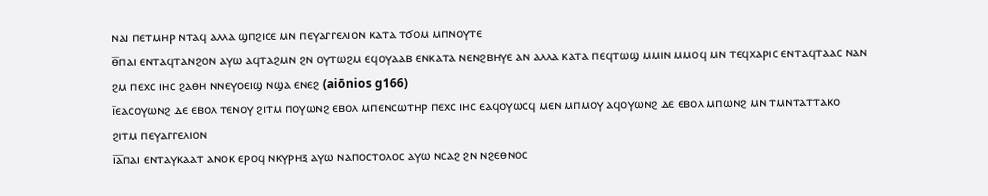ⲛⲁⲓ ⲡⲉⲧⲙⲏⲣ ⲛⲧⲁϥ ⲁⲗⲗⲁ ϣⲡϩⲓⲥⲉ ⲙⲛ ⲡⲉⲩⲁⲅⲅⲉⲗⲓⲟⲛ ⲕⲁⲧⲁ ⲧϭⲟⲙ ⲙⲡⲛⲟⲩⲧⲉ
ⲑ̅ⲡⲁⲓ ⲉⲛⲧⲁϥⲧⲁⲛϩⲟⲛ ⲁⲩⲱ ⲁϥⲧⲁϩⲙⲛ ϩⲛ ⲟⲩⲧⲱϩⲙ ⲉϥⲟⲩⲁⲁⲃ ⲉⲛⲕⲁⲧⲁ ⲛⲉⲛϩⲃⲏⲩⲉ ⲁⲛ ⲁⲗⲗⲁ ⲕⲁⲧⲁ ⲡⲉϥⲧⲱϣ ⲙⲙⲓⲛ ⲙⲙⲟϥ ⲙⲛ ⲧⲉϥⲭⲁⲣⲓⲥ ⲉⲛⲧⲁϥⲧⲁⲁⲥ ⲛⲁⲛ ϩⲙ ⲡⲉⲭⲥ ⲓⲏⲥ ϩⲁⲑⲏ ⲛⲛⲉⲩⲟⲉⲓϣ ⲛϣⲁ ⲉⲛⲉϩ (aiōnios g166)
ⲓ̅ⲉⲁⲥⲟⲩⲱⲛϩ ⲇⲉ ⲉⲃⲟⲗ ⲧⲉⲛⲟⲩ ϩⲓⲧⲙ ⲡⲟⲩⲱⲛϩ ⲉⲃⲟⲗ ⲙⲡⲉⲛⲥⲱⲧⲏⲣ ⲡⲉⲭⲥ ⲓⲏⲥ ⲉⲁϥⲟⲩⲱⲥϥ ⲙⲉⲛ ⲙⲡⲙⲟⲩ ⲁϥⲟⲩⲱⲛϩ ⲇⲉ ⲉⲃⲟⲗ ⲙⲡⲱⲛϩ ⲙⲛ ⲧⲙⲛⲧⲁⲧⲧⲁⲕⲟ ϩⲓⲧⲙ ⲡⲉⲩⲁⲅⲅⲉⲗⲓⲟⲛ
ⲓ̅ⲁ̅ⲡⲁⲓ ⲉⲛⲧⲁⲩⲕⲁⲁⲧ ⲁⲛⲟⲕ ⲉⲣⲟϥ ⲛⲕⲩⲣⲏⲝ ⲁⲩⲱ ⲛⲁⲡⲟⲥⲧⲟⲗⲟⲥ ⲁⲩⲱ ⲛⲥⲁϩ ϩⲛ ⲛϩⲉⲑⲛⲟⲥ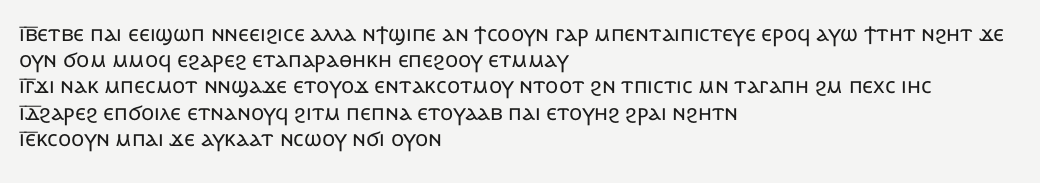ⲓ̅ⲃ̅ⲉⲧⲃⲉ ⲡⲁⲓ ⲉⲉⲓϣⲱⲡ ⲛⲛⲉⲉⲓϩⲓⲥⲉ ⲁⲗⲗⲁ ⲛϯϣⲓⲡⲉ ⲁⲛ ϯⲥⲟⲟⲩⲛ ⲅⲁⲣ ⲙⲡⲉⲛⲧⲁⲓⲡⲓⲥⲧⲉⲩⲉ ⲉⲣⲟϥ ⲁⲩⲱ ϯⲧⲏⲧ ⲛϩⲏⲧ ϫⲉ ⲟⲩⲛ ϭⲟⲙ ⲙⲙⲟϥ ⲉϩⲁⲣⲉϩ ⲉⲧⲁⲡⲁⲣⲁⲑⲏⲕⲏ ⲉⲡⲉϩⲟⲟⲩ ⲉⲧⲙⲙⲁⲩ
ⲓ̅ⲅ̅ϫⲓ ⲛⲁⲕ ⲙⲡⲉⲥⲙⲟⲧ ⲛⲛϣⲁϫⲉ ⲉⲧⲟⲩⲟϫ ⲉⲛⲧⲁⲕⲥⲟⲧⲙⲟⲩ ⲛⲧⲟⲟⲧ ϩⲛ ⲧⲡⲓⲥⲧⲓⲥ ⲙⲛ ⲧⲁⲅⲁⲡⲏ ϩⲙ ⲡⲉⲭⲥ ⲓⲏⲥ
ⲓ̅ⲇ̅ϩⲁⲣⲉϩ ⲉⲡϭⲟⲓⲗⲉ ⲉⲧⲛⲁⲛⲟⲩϥ ϩⲓⲧⲙ ⲡⲉⲡⲛⲁ ⲉⲧⲟⲩⲁⲁⲃ ⲡⲁⲓ ⲉⲧⲟⲩⲏϩ ϩⲣⲁⲓ ⲛϩⲏⲧⲛ
ⲓ̅ⲉ̅ⲕⲥⲟⲟⲩⲛ ⲙⲡⲁⲓ ϫⲉ ⲁⲩⲕⲁⲁⲧ ⲛⲥⲱⲟⲩ ⲛϭⲓ ⲟⲩⲟⲛ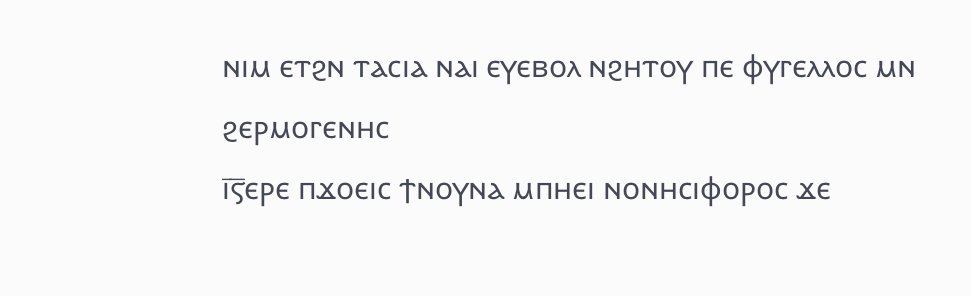ⲛⲓⲙ ⲉⲧϩⲛ ⲧⲁⲥⲓⲁ ⲛⲁⲓ ⲉⲩⲉⲃⲟⲗ ⲛϩⲏⲧⲟⲩ ⲡⲉ ⲫⲩⲅⲉⲗⲗⲟⲥ ⲙⲛ ϩⲉⲣⲙⲟⲅⲉⲛⲏⲥ
ⲓ̅ⲋ̅ⲉⲣⲉ ⲡϫⲟⲉⲓⲥ ϯⲛⲟⲩⲛⲁ ⲙⲡⲏⲉⲓ ⲛⲟⲛⲏⲥⲓⲫⲟⲣⲟⲥ ϫⲉ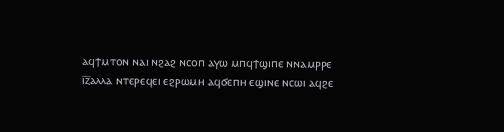ⲁϥϯⲙⲧⲟⲛ ⲛⲁⲓ ⲛϩⲁϩ ⲛⲥⲟⲡ ⲁⲩⲱ ⲙⲡϥϯϣⲓⲡⲉ ⲛⲛⲁⲙⲣⲣⲉ
ⲓ̅ⲍ̅ⲁⲗⲗⲁ ⲛⲧⲉⲣⲉϥⲉⲓ ⲉϩⲣⲱⲙⲏ ⲁϥϭⲉⲡⲏ ⲉϣⲓⲛⲉ ⲛⲥⲱⲓ ⲁϥϩⲉ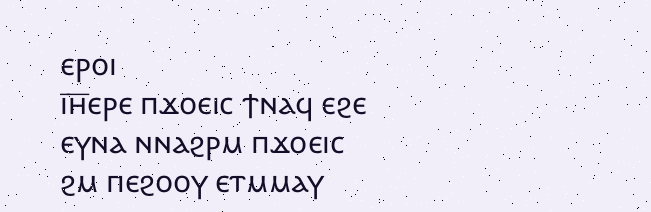ⲉⲣⲟⲓ
ⲓ̅ⲏ̅ⲉⲣⲉ ⲡϫⲟⲉⲓⲥ ϯⲛⲁϥ ⲉϩⲉ ⲉⲩⲛⲁ ⲛⲛⲁϩⲣⲙ ⲡϫⲟⲉⲓⲥ ϩⲙ ⲡⲉϩⲟⲟⲩ ⲉⲧⲙⲙⲁⲩ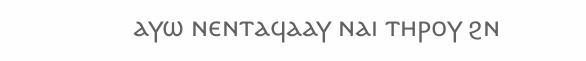ⲁⲩⲱ ⲛⲉⲛⲧⲁϥⲁⲁⲩ ⲛⲁⲓ ⲧⲏⲣⲟⲩ ϩⲛ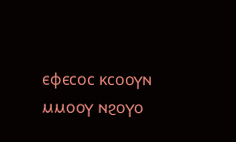ⲉⲫⲉⲥⲟⲥ ⲕⲥⲟⲟⲩⲛ ⲙⲙⲟⲟⲩ ⲛϩⲟⲩⲟ